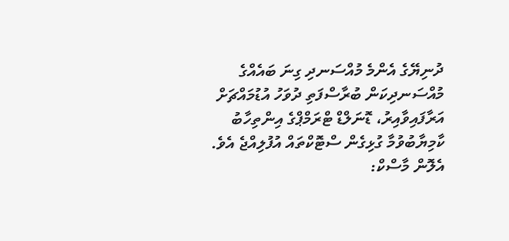ދުނިޔޭގެ އެންމެ މުއްސަނދި ގިނަ ބައެއްގެ މުއްސަނދިކަން ބުރާސްފަތި ދުވަހު އުޑުމައްޗަށް އަރާފައިވާއިރު، ޑޮނަލްޑް ޓްރަމްޕްގެ އިންތިހާބު ކާމިޔާބުވުމާ ގުޅިގެން ސްޓޮކްތައް އުފުލިއްޖެ އެވެ.
އެލޮން މާސްކް: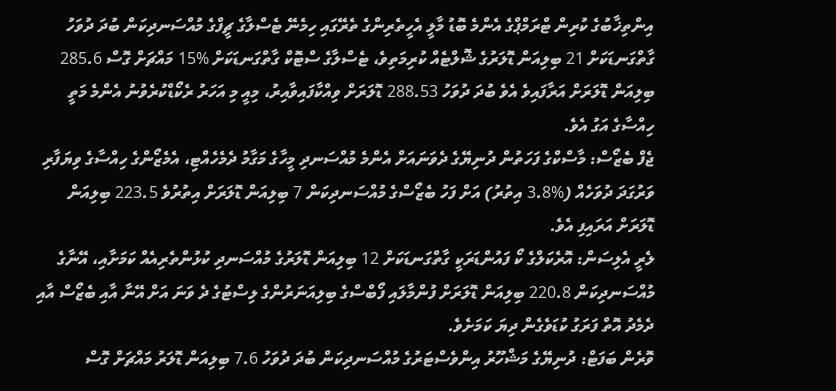އިންތިޚާބުގެ ކުރިން ޓްރަމްޕްގެ އެންމެ ބޮޑު މާލީ އެހީތެރިންގެ ތެރޭގައި ހިމެނޭ ޓެސްލާގެ ޗީފްގެ މުއްސަނދިކަން ބުދަ ދުވަހު ގާތްގަނޑަކަށް 21 ބިލިއަން ޑޮލަރުގެ ޝޮލްޓެއް ކުރިމަތިވެ، ޓެސްލާގެ ސްޓޮކް ގާތްގަނޑަކަށް %15 މައްޗަށް ގޮސް 285.6 ބިލިއަން ޑޮލަރަށް އަރާފައިވެ އެވެ ބުދަ ދުވަހު 288.53 ޑޮލަރަށް ވިއްކާފައިވާއިރު، މިއީ މި އަހަރު ރެކޯޑްކުރެވުނު އެންމެ މަތީ ހިއްސާގެ އަގު އެވެ.
ޖެފް ބެޒޯސް: މާސްކްގެ ފަހަތުން ދުނިޔޭގެ ދެވަނައަށް އެންމެ މުއްސަނދި މީހާގެ މަގާމު ދެމެހެއްޓި، އެމެޒޯންގެ ހިއްސާގެ ވިޔަފާރި ވަރުގަދަ ދުވަހެއް (%3.8 އިތުރު) އަށް ފަހު ބެޒޯސްގެ މުއްސަނދިކަން 7 ބިލިއަން ޑޮލަރަށް އިތުރުވެ 223.5 ބިލިއަން ޑޮލަރަށް އަރައިފި އެވެ.
ލެރީ އެލިސަން: އޮރެކަލްގެ ކޯ ފައުންޑަރަކީ ގާތްގަނޑަކަށް 12 ބިލިއަން ޑޮލަރުގެ މުއްސަނދި ކުޅުންތެރިއެއް ކަމަށާއި، އޭނާގެ މުއްސަނދިކަން 220.8 ބިލިއަން ޑޮލަރަށް ފުންމާލައި ފޯބްސްގެ ބިލިއަނަރުންގެ ލިސްޓުގެ ދެ ވަނަ އަށް އޭނާ އާއި ބެޒޯސް އާއި ދެމެދު އޮތް ފަރަގު ކުޑަވެގެން ދިޔަ ކަމަށެވެ.
ވޮރެން ބަފަޓް: ދުނިޔޭގެ މަޝްހޫރު އިންވެސްޓަރުގެ މުއްސަނދިކަން ބުދަ ދުވަހު 7.6 ބިލިއަން ޑޮލަރު މައްޗަށް ގޮސް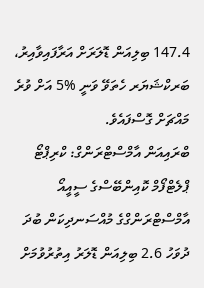147.4 ބިލިއަން ޑޮލަރަށް އަރާފައިވާއިރު، ބަރކްޝަޔަރ ހެތަވޭ ވަނީ %5 އަށް ވުރެ މައްޗަށް ގޮސްފައެވެ.
ބްރައިއަން އާމްސްޓްރަންގް: ކްރިޕްޓޯ ޕްލެޓްފޯމް ކޮއިންބޭސްގެ ސީއީއޯ އާމްސްޓްރަންގްގެ މުއްސަނދިކަން ބުދަ ދުވަހު 2.6 ބިލިއަން ޑޮލަރު އިތުރުވުމަށް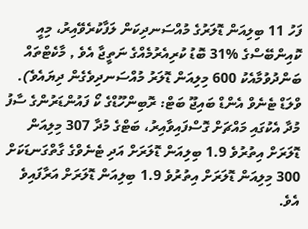ފަހު 11 ބިލިއަން ޑޮލަރުގެ މުއްސަނދިކަން ލަފާކުރެވޭއިރު، މިއީ ކޮއިންބޭސްގެ %31 ބޮޑު ކުރިއެރުމެއްގެ ނަތީޖާ އެވެ , މާކެޓްތައް ބަންދުވުމާއެކު 600 މިލިއަން ޑޮލަރު މުއްސަނދިވެގެން ދިޔައެވެ).
ވްލަޑް ޓެނެވް އެންޑް ބައިޖޫ ބަޓް: ރޮބިންހޫޑްގެ ކޯ ފައުންޑަރުންގެ ސާފު މުދާ އެކުގައި މައްޗަށް ގޮސްފައިވާއިރު، ބަޓްގެ މުދާ 307 މިލިއަން ޑޮލަރަށް އިތުރުވެ 1.9 ބިލިއަން ޑޮލަރަށް އަދި ޓެނެވްގެ ގާތްގަނޑަކަށް 300 މިލިއަން ޑޮލަރަށް އިތުރުވެ 1.9 ބިލިއަން ޑޮލަރަށް އަރާފައިވެ އެވެ.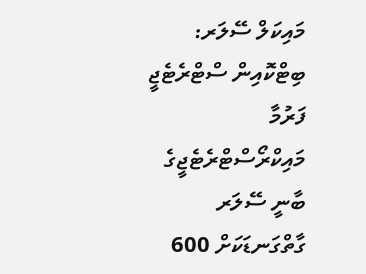މައިކަލް ސޭލަރ: ބިޓްކޮއިން ސްޓްރެޓެޖީ ފަރުމާ މައިކްރޯސްޓްރެޓެޖީގެ ބާނީ ސޭލަރ ގާތްގަނޑަކަށް 600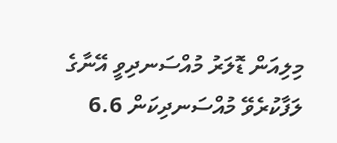މިލިއަން ޑޮލަރު މުއްސަނދިވީ އޭނާގެ ލަފާކުރެވޭ މުއްސަނދިކަން 6.6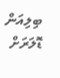ބިލިއަން ޑޮލަރަށް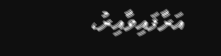އަރާފައިވާއިރު،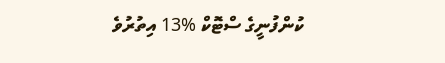ކުންފުނީގެ ސްޓޮކް %13 އިތުރުވެ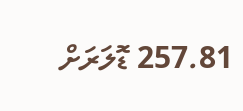257.81 ޑޮލަރަށް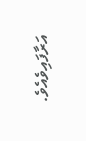އަރާފައިވެއެވެ.